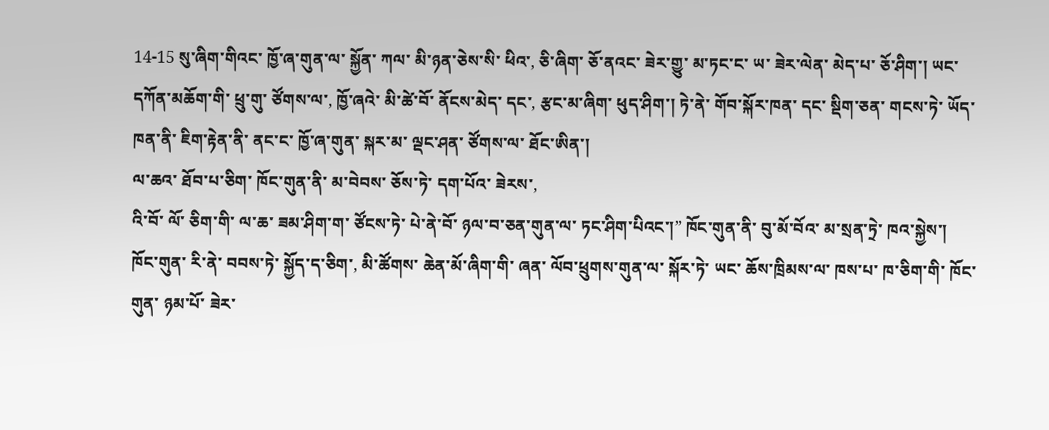14-15 སུ་ཞིག་གིའང་ ཁྱོ་ཞ་གུན་ལ་ སྐྱོན་ ཀལ་ མི་ཉན་ཅེས་སི་ ཕིའ་, ཅི་ཞིག་ ཅོ་ནའང་ ཟེར་གྱུ་ མ་ཏང་ང་ ཡ་ ཟེར་ལེན་ མེད་པ་ ཅོ་ཤིག་། ཡང་ དཀོན་མཆོག་གི་ ཕྲུ་གུ་ ཙོགས་ལ་, ཁྱོ་ཞའེ་ མི་ཚེ་བོ་ ནོངས་མེད་ དང་, རྩང་མ་ཞིག་ ཕུད་ཤིག་། ཏེ་ནེ་ གོབ་སྐོར་ཁན་ དང་ སྡིག་ཅན་ གངས་ཏེ་ ཡོད་ཁན་ནི་ ཇིག་རྟེན་ནི་ ནང་ང་ ཁྱོ་ཞ་གུན་ སྐར་མ་ ལྡང་ཤན་ ཙོགས་ལ་ ཐོང་ཨིན་།
ལ་ཆའ་ ཐོབ་པ་ཅིག་ ཁོང་གུན་ནི་ མ་བེབས་ ཅོས་ཏེ་ དག་པོའ་ ཟེརས་,
འི་བོ་ ལོ་ ཅིག་གི་ ལ་ཆ་ ཟམ་ཤིག་ག་ ཙོངས་ཏེ་ པེ་ནེ་བོ་ ཉལ་བ་ཅན་གུན་ལ་ ཏང་ཤིག་པིའང་།” ཁོང་གུན་ནི་ བུ་མོ་བོའ་ མ་སྲན་ཏྲེ་ ཁའ་སྐྱེས་།
ཁོང་གུན་ རི་ནེ་ བབས་ཏེ་ སྐྱོད་ད་ཅིག་, མི་ཚོགས་ ཆེན་མོ་ཞིག་གི་ ཞན་ ལོབ་ཕྲུགས་གུན་ལ་ སྐོར་ཏེ་ ཡང་ ཆོས་ཁྲིམས་ལ་ ཁས་པ་ ཁ་ཅིག་གི་ ཁོང་གུན་ ཉམ་པོ་ ཟེར་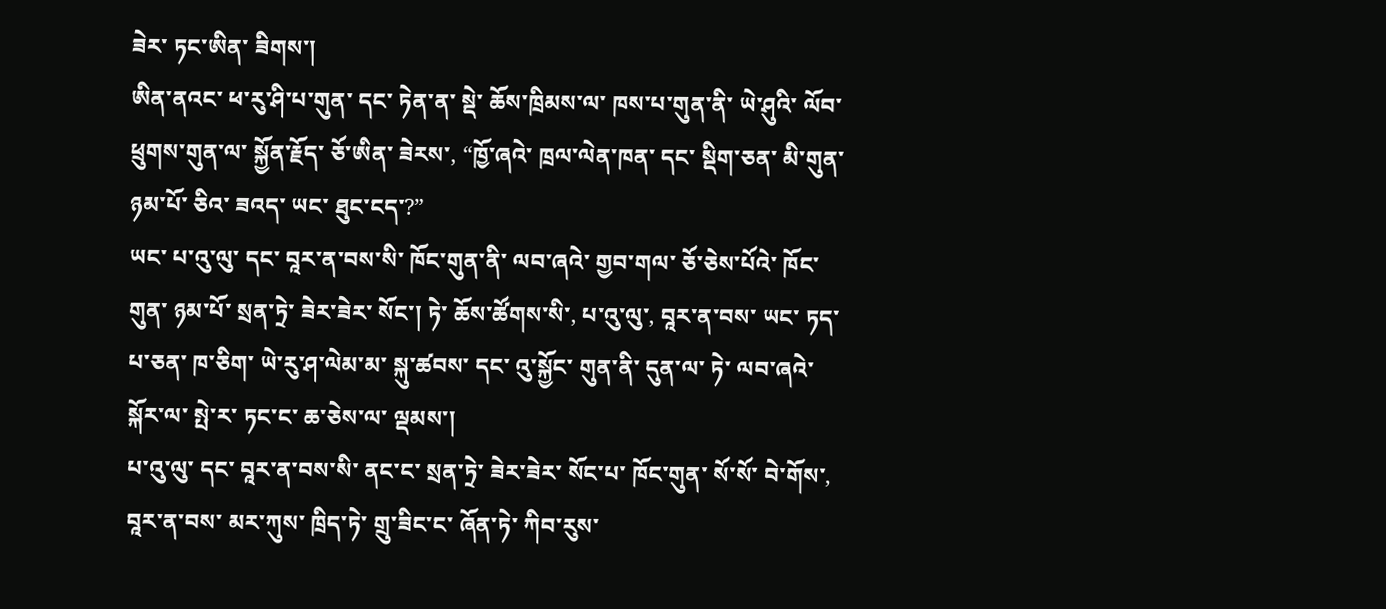ཟེར་ ཏང་ཨིན་ ཟིགས་།
ཨིན་ནའང་ ཕ་རུ་ཤི་པ་གུན་ དང་ ཏེན་ན་ སྡེ་ ཆོས་ཁྲིམས་ལ་ ཁས་པ་གུན་ནི་ ཡེ་ཤུའི་ ལོབ་ཕྲུགས་གུན་ལ་ སྐྱོན་རྗོད་ ཅོ་ཨིན་ ཟེརས་, “ཁྱོ་ཞའེ་ ཁྲལ་ལེན་ཁན་ དང་ སྡིག་ཅན་ མི་གུན་ ཉམ་པོ་ ཅིའ་ ཟའད་ ཡང་ ཐུང་ངད་?”
ཡང་ པ་འུ་ལུ་ དང་ བཱར་ན་བས་སི་ ཁོང་གུན་ནི་ ལབ་ཞའེ་ གྱབ་གལ་ ཅོ་ཅེས་པོའེ་ ཁོང་གུན་ ཉམ་པོ་ སྲན་ཏྲེ་ ཟེར་ཟེར་ སོང་། ཏེ་ ཆོས་ཚོགས་སི་, པ་འུ་ལུ་, བཱར་ན་བས་ ཡང་ ཏད་པ་ཅན་ ཁ་ཅིག་ ཡེ་རུ་ཤ་ལེམ་མ་ སྐུ་ཚབས་ དང་ འུ་སྐྱོང་ གུན་ནི་ དུན་ལ་ ཏེ་ ལབ་ཞའེ་ སྐོར་ལ་ སྤེ་ར་ ཏང་ང་ ཆ་ཅེས་ལ་ ལྡམས་།
པ་འུ་ལུ་ དང་ བཱར་ན་བས་སི་ ནང་ང་ སྲན་ཏྲེ་ ཟེར་ཟེར་ སོང་པ་ ཁོང་གུན་ སོ་སོ་ བེ་གོས་, བཱར་ན་བས་ མར་ཀུས་ ཁྲིད་ཏེ་ གྲུ་ཟིང་ང་ ཞོན་ཏེ་ ཀིབ་རུས་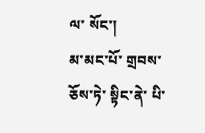ལ་ སོང་།
མ་མང་པོ་ གྲབས་ ཅོས་ཏེ་ སྟིང་ནེ་ པི་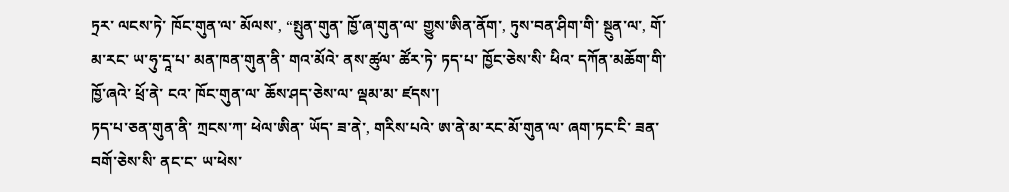ཏྲར་ ལངས་ཏེ་ ཁོང་གུན་ལ་ མོལས་, “སྤུན་གུན་ ཁྱོ་ཞ་གུན་ལ་ གྱུས་ཨིན་ནོག་, ཏུས་བན་ཤིག་གི་ སྔུན་ལ་, གོ་མ་རང་ ཡ་ཧུ་དཱ་པ་ མན་ཁན་གུན་ནི་ གའ་མོའེ་ ནས་ཚུལ་ ཚོར་ཏེ་ ཏད་པ་ ཁྱོང་ཅེས་སི་ ཕིའ་ དཀོན་མཆོག་གི་ ཁྱོ་ཞའེ་ ཕྲོ་ནེ་ ངའ་ ཁོང་གུན་ལ་ ཆོས་ཤད་ཅེས་ལ་ ལྡམ་མ་ ཛདས་།
ཏད་པ་ཅན་གུན་ནི་ ཀྲངས་ཀ་ ཕེལ་ཨིན་ ཡོད་ ཟ་ནེ་, གརིས་པའེ་ ཨ་ནེ་མ་རང་མོ་གུན་ལ་ ཞག་ཏང་ངི་ ཟན་ བགོ་ཅེས་སི་ ནང་ང་ ཡ་ཕེས་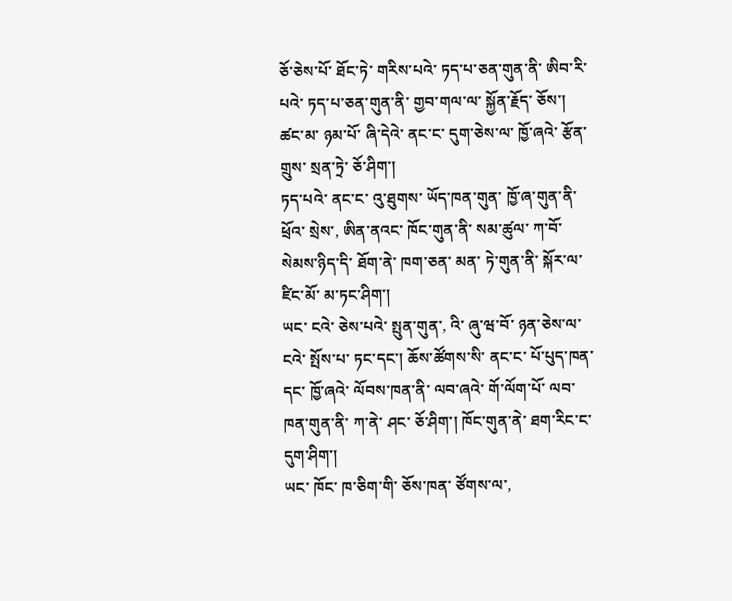ཅོ་ཅེས་པོ་ ཐོང་ཏེ་ གརིས་པའེ་ ཏད་པ་ཅན་གུན་ནི་ ཨིབ་རི་པའེ་ ཏད་པ་ཅན་གུན་ནི་ གྱབ་གལ་ལ་ སྐྱོན་རྗོད་ ཅོས་།
ཚང་མ་ ཉམ་པོ་ ཞི་དེའེ་ ནང་ང་ དུག་ཅེས་ལ་ ཁྱོ་ཞའེ་ རྩོན་གྲུས་ སྲན་ཏྲེ་ ཅོ་ཤིག་།
ཏད་པའེ་ ནང་ང་ འུ་ཐུགས་ ཡོད་ཁན་གུན་ ཁྱོ་ཞ་གུན་ནི་ ཕྲོའ་ སྲེས་, ཨིན་ནའང་ ཁོང་གུན་ནི་ སམ་ཚུལ་ ཀ་བོ་ སེམས་ཉིད་དི་ ཐོག་ནེ་ ཁག་ཅན་ མན་ ཏེ་གུན་ནི་ སྐོར་ལ་ ཛིང་མོ་ མ་ཏང་ཤིག་།
ཡང་ ངའེ་ ཅེས་པའེ་ སྤུན་གུན་, འི་ ཞུ་ཝ་བོ་ ཉན་ཅེས་ལ་ ངའེ་ སྤོས་པ་ ཏང་དང་། ཆོས་ཚོགས་སི་ ནང་ང་ པོ་པུད་ཁན་ དང་ ཁྱོ་ཞའེ་ ལོབས་ཁན་ནི་ ལབ་ཞའེ་ གོ་ལོག་པོ་ ལབ་ཁན་གུན་ནི་ ཀ་ནེ་ ཤང་ ཅོ་ཤིག་། ཁོང་གུན་ནེ་ ཐག་རིང་ང་ དུག་ཤིག་།
ཡང་ ཁོང་ ཁ་ཅིག་གི་ ཅོས་ཁན་ ཙོགས་ལ་,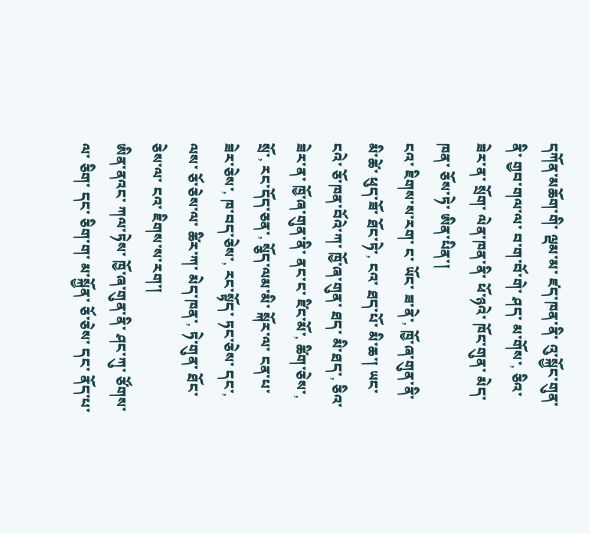དཀོན་མཆོག་གི་ ལྡམ་མ་ ཛད་ཁན་ནི་ འུ་སྐྱོང་གུན་ནི་ གྱབ་གལ་ལ་ བ་ག་བོ་གེ་ ཤད་ མ་གོས་, ཅིའ་ཟེར་ན་ སྲོག་ ལེན་ཁན་ནི་ ཕོ་ཉའེ་ ཁོང་གུན་ མེད་ཁན་ ཅོས་ཏེ་ ཨིན་པིན་།
ངའ་ ཇིགས་ས་རག་ ང་ ཡོང་ ཟ་ནེ་, ཁྱོ་ཞ་གུན་ནི་ མི་ཚེ་ ཕུད་ཟོ་ ཐོང་ཏེ་, ངའ་ ཐད་པོ་ མི་ཆ་། ཡང་ ངའེ་ ཅོ་ཁན་བོའེ་ཀ་ ཁྱོ་ཞ་གུན་ ཐད་ མི་ཐད་, ཅིའ་ཟེར་ན་ ཁྱོ་ཞ་གུན་ནི་ ནང་ང་ ཛིང་མོ་, ཚིག་ཅེས་, སྲོ་, རང་དོད་ཅན་, སྕོད་ལམ་མི་ སྐོར་ལ་ ངན་པ་ ཟེར་ཅེས་, ཁ་བད་ཅེས་, རང་སྟོད་ ཏང་ཅེས་ དང་, ལས་ ཅོ་ཅེས་ལ་ ཚིར་ཀ་ མེད་ཁན་, ཏེ་གུན་ ཐོང་ཅེས་ལ་ ངའ་ ཇིགས་ས་རག་།
ཨིན་ནའང་ ཀལ་ཏེས་ ཁྱོ་ཞ་གུན་ནི་ ཤང་ཀུ་ ཙོགས་ལ་ ཅིག་ དང་ ཅིག་ག་ མ་སྐྱོན་ ཅོ་ཅེས་ དང་ ནོད་པ་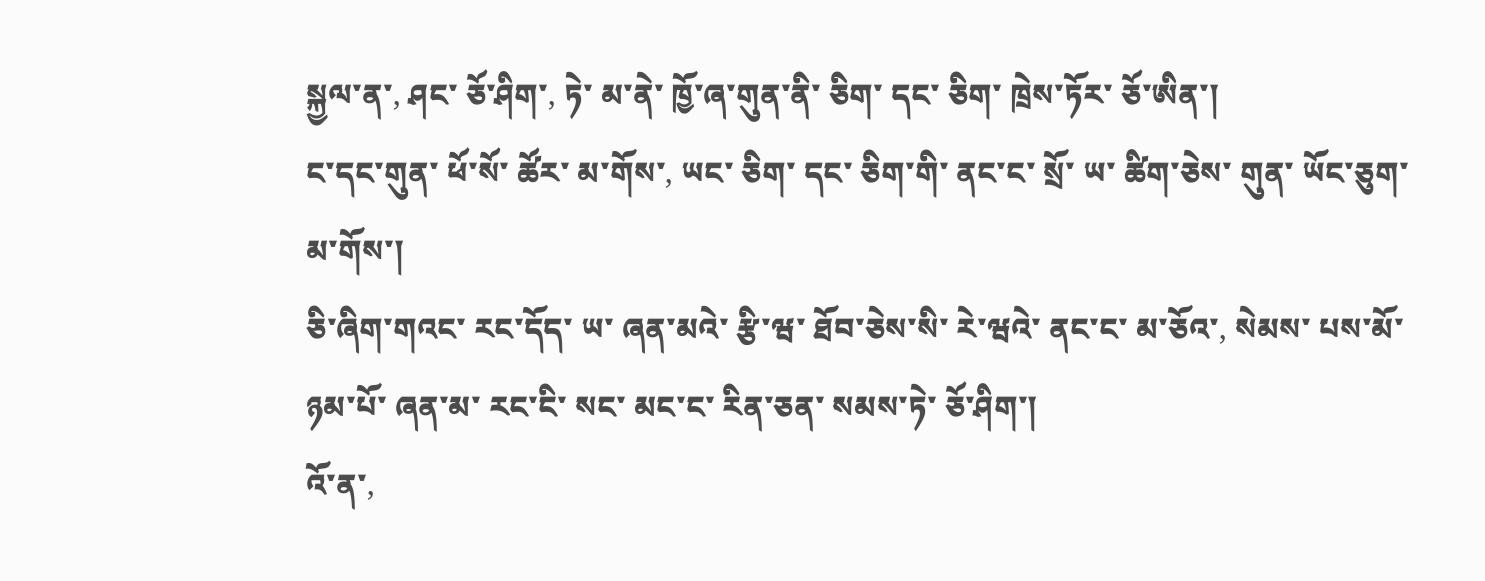སྐྱལ་ན་, ཤང་ ཅོ་ཤིག་, ཏེ་ མ་ནེ་ ཁྱོ་ཞ་གུན་ནི་ ཅིག་ དང་ ཅིག་ ཁྲེས་ཏོར་ ཅོ་ཨིན་།
ང་དང་གུན་ ཕོ་སོ་ ཚོར་ མ་གོས་, ཡང་ ཅིག་ དང་ ཅིག་གི་ ནང་ང་ སྲོ་ ཡ་ ཚིག་ཅེས་ གུན་ ཡོང་ཅུག་ མ་གོས་།
ཅི་ཞིག་གའང་ རང་དོད་ ཡ་ ཞན་མའེ་ རྩི་ཝ་ ཐོབ་ཅེས་སི་ རེ་ཝའེ་ ནང་ང་ མ་ཅོའ་, སེམས་ པས་མོ་ ཉམ་པོ་ ཞན་མ་ རང་ངི་ སང་ མང་ང་ རིན་ཅན་ སམས་ཏེ་ ཅོ་ཤིག་།
འོ་ན་,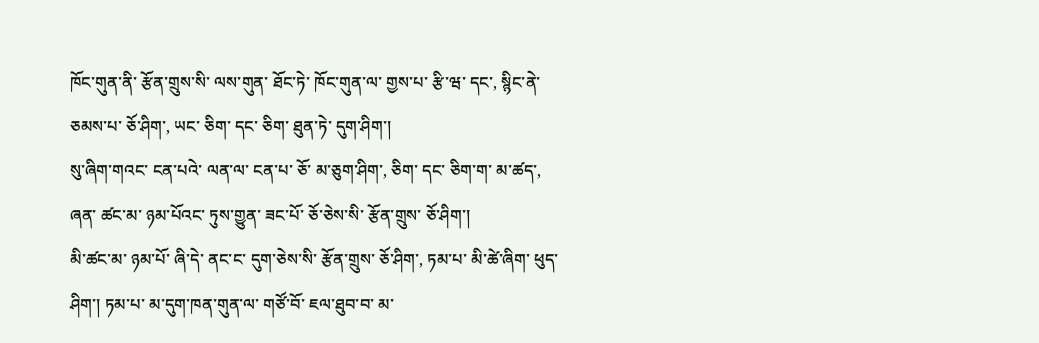ཁོང་གུན་ནི་ རྩོན་གྲུས་སི་ ལས་གུན་ ཐོང་ཏེ་ ཁོང་གུན་ལ་ གྱས་པ་ རྩི་ཝ་ དང་, སྙིང་ནེ་ ཅམས་པ་ ཅོ་ཤིག་, ཡང་ ཅིག་ དང་ ཅིག་ ཐུན་ཏེ་ དུག་ཤིག་།
སུ་ཞིག་གའང་ ངན་པའེ་ ལན་ལ་ ངན་པ་ ཅོ་ མ་ཅུག་ཤིག་, ཅིག་ དང་ ཅིག་ག་ མ་ཚད་, ཞན་ ཚང་མ་ ཉམ་པོའང་ ཏུས་གྱུན་ ཟང་པོ་ ཅོ་ཅེས་སི་ རྩོན་གྲུས་ ཅོ་ཤིག་།
མི་ཚང་མ་ ཉམ་པོ་ ཞི་དེ་ ནང་ང་ དུག་ཅེས་སི་ རྩོན་གྲུས་ ཅོ་ཤིག་, ཏམ་པ་ མི་ཚེ་ཞིག་ ཕུད་ཤིག་། ཏམ་པ་ མ་དུག་ཁན་གུན་ལ་ གཙོ་བོ་ ཇལ་ཐུབ་བ་ མ་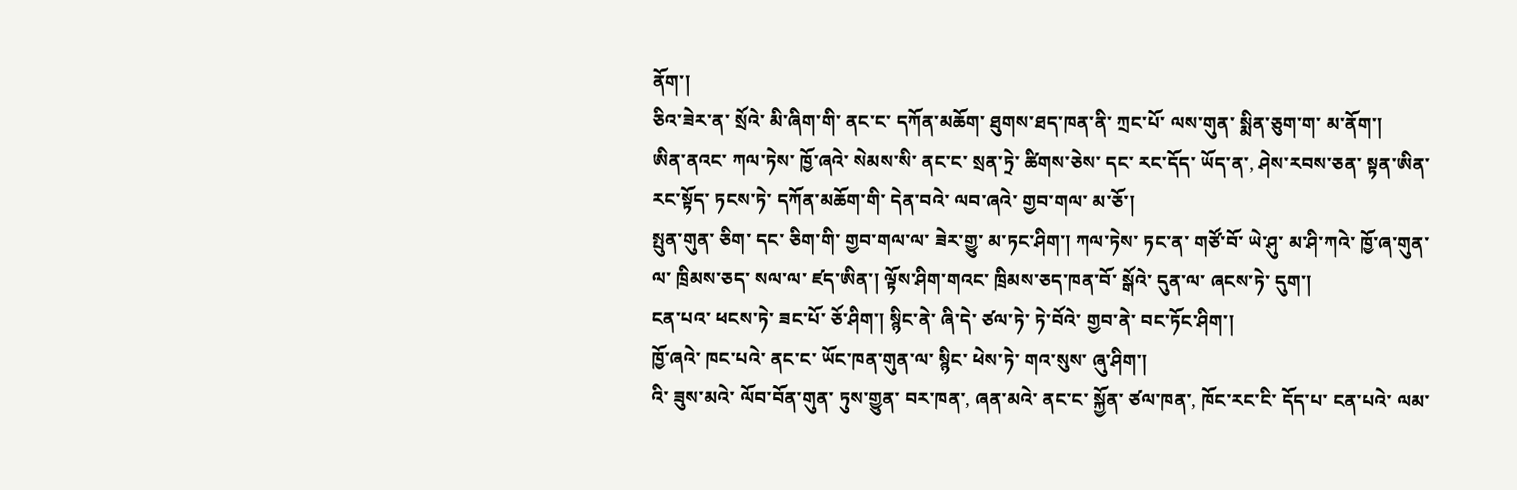ནོག་།
ཅིའ་ཟེར་ན་ སྲོའེ་ མི་ཞིག་གི་ ནང་ང་ དཀོན་མཆོག་ ཐུགས་ཐད་ཁན་ནི་ ཀྲང་པོ་ ལས་གུན་ སྨིན་ཅུག་ག་ མ་ནོག་།
ཨིན་ནའང་ ཀལ་ཏེས་ ཁྱོ་ཞའེ་ སེམས་སི་ ནང་ང་ སྲན་ཏྲེ་ ཚིགས་ཅེས་ དང་ རང་དོད་ ཡོད་ན་, ཤེས་རབས་ཅན་ སྟན་ཨིན་ རང་སྟོད་ ཏངས་ཏེ་ དཀོན་མཆོག་གི་ དེན་བའེ་ ལབ་ཞའེ་ གྱབ་གལ་ མ་ཅོ་།
སྤུན་གུན་ ཅིག་ དང་ ཅིག་གི་ གྱབ་གལ་ལ་ ཟེར་གྱུ་ མ་ཏང་ཤིག་། ཀལ་ཏེས་ ཏང་ན་ གཙོ་བོ་ ཡེ་ཤུ་ མ་ཤི་ཀའེ་ ཁྱོ་ཞ་གུན་ལ་ ཁྲིམས་ཅད་ སལ་ལ་ ཛད་ཨིན་། ལྟོས་ཤིག་གའང་ ཁྲིམས་ཅད་ཁན་བོ་ སྒོའེ་ དུན་ལ་ ཞངས་ཏེ་ དུག་།
ངན་པའ་ ཕངས་ཏེ་ ཟང་པོ་ ཅོ་ཤིག་། སྙིང་ནེ་ ཞི་དེ་ ཙལ་ཏེ་ ཏེ་བོའེ་ གྱབ་ནེ་ བང་ཏོང་ཤིག་།
ཁྱོ་ཞའེ་ ཁང་པའེ་ ནང་ང་ ཡོང་ཁན་གུན་ལ་ སྙིང་ ཕེས་ཏེ་ གའ་སུས་ ཞུ་ཤིག་།
འི་ ཟུས་མའེ་ ལོབ་བོན་གུན་ ཏུས་གྱུན་ བར་ཁན་, ཞན་མའེ་ ནང་ང་ སྐྱོན་ ཙལ་ཁན་, ཁོང་རང་ངི་ དོད་པ་ ངན་པའེ་ ལམ་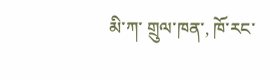མི་ཀ་ གྲུལ་ཁན་, ཁོ་རང་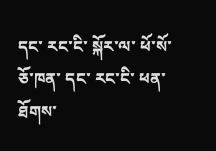དང་ རང་ངི་ སྐོར་ལ་ ཕོ་སོ་ ཅོ་ཁན་ དང་ རང་ངི་ ཕན་ཐོགས་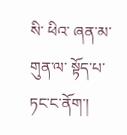སི་ ཕིའ་ ཞན་མ་གུན་ལ་ སྟོད་པ་ ཏང་ང་ནོག་།